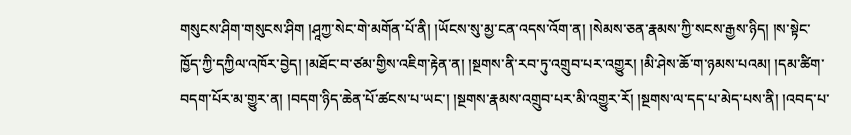གསུངས་ཤིག་གསུངས་ཤིག །ཤཱཀྱ་སེང་གེ་མགོན་པོ་ནི། །ཡོངས་སུ་མྱ་ངན་འདས་འོག་ན། །སེམས་ཅན་རྣམས་ཀྱི་སངས་རྒྱས་ཉིད། །ས་སྟེང་ཁྱོད་ཀྱི་དཀྱིལ་འཁོར་བྱེད། །མཐོང་བ་ཙམ་གྱིས་འཇིག་རྟེན་ན། །སྔགས་ནི་རབ་ཏུ་འགྲུབ་པར་འགྱུར། །མི་ཤེས་ཆོ་ག་ཉམས་པའམ། །དམ་ཚིག་བདག་པོར་མ་གྱུར་ན། །བདག་ཉིད་ཆེན་པོ་ཚངས་པ་ཡང་། །སྔགས་རྣམས་འགྲུབ་པར་མི་འགྱུར་རོ། །སྔགས་ལ་དད་པ་མེད་པས་ནི། །འབད་པ་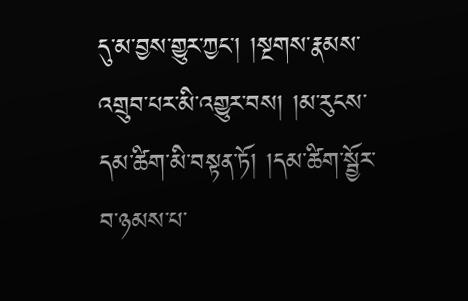དུ་མ་བྱས་གྱུར་ཀྱང་། །སྔགས་རྣམས་འགྲུབ་པར་མི་འགྱུར་བས། །མ་རུངས་དམ་ཚིག་མི་བསྟན་ཏོ། །དམ་ཚིག་སྦྱོར་བ་ཉམས་པ་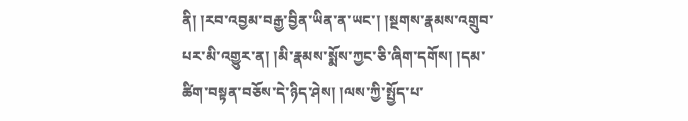ནི། །རབ་འབྱམ་བརྒྱ་བྱིན་ཡིན་ན་ཡང་། །སྔགས་རྣམས་འགྲུབ་པར་མི་འགྱུར་ན། །མི་རྣམས་སྨོས་ཀྱང་ཅི་ཞིག་དགོས། །དམ་ཚིག་བསྟན་བཅོས་དེ་ཉིད་ཤེས། །ལས་ཀྱི་སྤྱོད་པ་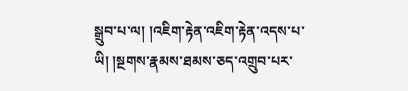སྒྲུབ་པ་ལ། །འཇིག་རྟེན་འཇིག་རྟེན་འདས་པ་ཡི། །སྔགས་རྣམས་ཐམས་ཅད་འགྲུབ་པར་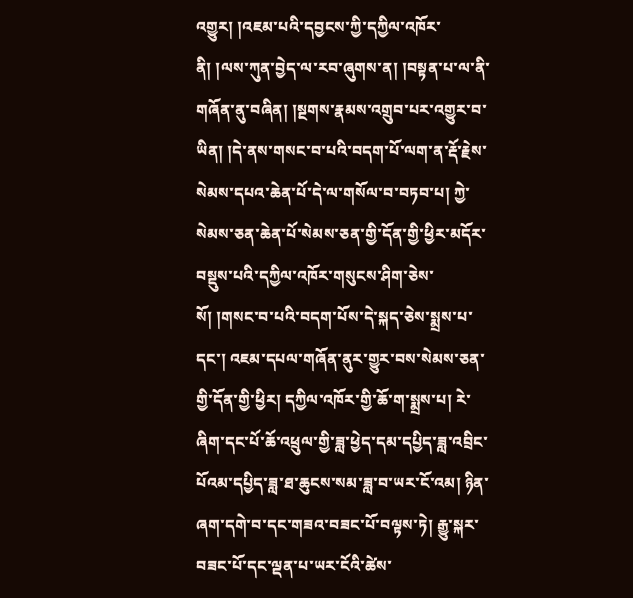འགྱུར། །འཇམ་པའི་དབྱངས་ཀྱི་དཀྱིལ་འཁོར་ནི། །ལས་ཀུན་བྱེད་ལ་རབ་ཞུགས་ན། །བསྟན་པ་ལ་ནི་གཞོན་ནུ་བཞིན། །སྔགས་རྣམས་འགྲུབ་པར་འགྱུར་བ་ཡིན། །དེ་ནས་གསང་བ་པའི་བདག་པོ་ལག་ན་རྡོ་རྗེས་སེམས་དཔའ་ཆེན་པོ་དེ་ལ་གསོལ་བ་བཏབ་པ། ཀྱེ་སེམས་ཅན་ཆེན་པོ་སེམས་ཅན་གྱི་དོན་གྱི་ཕྱིར་མདོར་བསྡུས་པའི་དཀྱིལ་འཁོར་གསུངས་ཤིག་ཅེས་སོ། །གསང་བ་པའི་བདག་པོས་དེ་སྐད་ཅེས་སྨྲས་པ་དང་། འཇམ་དཔལ་གཞོན་ནུར་གྱུར་བས་སེམས་ཅན་གྱི་དོན་གྱི་ཕྱིར། དཀྱིལ་འཁོར་གྱི་ཆོ་ག་སྨྲས་པ། རེ་ཞིག་དང་པོ་ཆོ་འཕྲུལ་གྱི་ཟླ་ཕྱེད་དམ་དཔྱིད་ཟླ་འབྲིང་པོའམ་དཔྱིད་ཟླ་ཐ་ཆུངས་སམ་ཟླ་བ་ཡར་ངོ་འམ། ཉིན་ཞག་དགེ་བ་དང་གཟའ་བཟང་པོ་བལྟས་ཏེ། རྒྱུ་སྐར་བཟང་པོ་དང་ལྡན་པ་ཡར་ངོའི་ཚེས་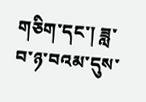གཅིག་དང་། ཟླ་བ་ཉ་བའམ་དུས་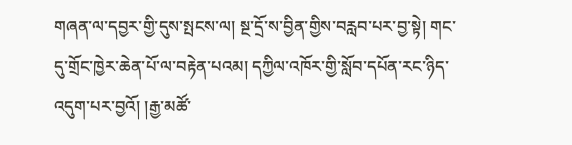གཞན་ལ་དབྱར་གྱི་དུས་སྤངས་ལ། སྔ་དྲོ་ས་བྱིན་གྱིས་བརླབ་པར་བྱ་སྟེ། གང་དུ་གྲོང་ཁྱེར་ཆེན་པོ་ལ་བརྟེན་པའམ། དཀྱིལ་འཁོར་གྱི་སློབ་དཔོན་རང་ཉིད་འདུག་པར་བྱའོ། །རྒྱ་མཚོ་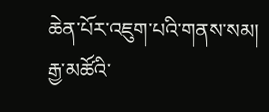ཆེན་པོར་འཇུག་པའི་གནས་སམ། རྒྱ་མཚོའི་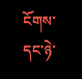ངོགས་དང་ཉེ་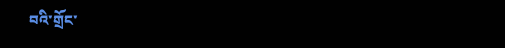བའི་གྲོང་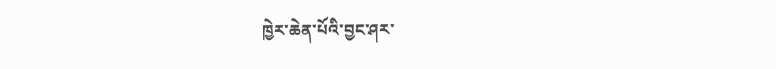ཁྱེར་ཆེན་པོའི་བྱང་ཤར་